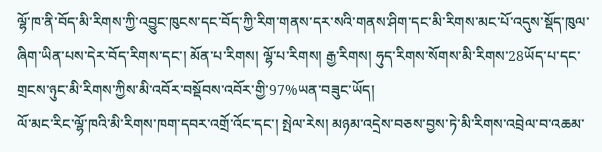ལྷོ་ཁ་ནི་བོད་མི་རིགས་ཀྱི་འབྱུང་ཁུངས་དང་བོད་ཀྱི་རིག་གནས་དར་སའི་གནས་ཤིག་དང་མི་རིགས་མང་པོ་འདུས་སྡོད་ཁུལ་ཞིག་ཡིན་པས་དེར་བོད་རིགས་དང་། མོན་པ་རིགས། ལྷོ་པ་རིགས། རྒྱ་རིགས། ཧུད་རིགས་སོགས་མི་རིགས་28ཡོད་པ་དང་གྲངས་ཉུང་མི་རིགས་ཀྱིས་མི་འབོར་བསྡོབས་འབོར་གྱི་97%ཡན་བཟུང་ཡོད།
ལོ་མང་རིང་ལྷོ་ཁའི་མི་རིགས་ཁག་དབར་འགྲོ་འོང་དང་། སྤེལ་རེས། མཉམ་འདྲེས་བཅས་བྱས་ཏེ་མི་རིགས་འབྲེལ་བ་འཆམ་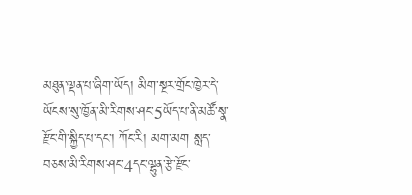མཐུན་ལྡན་པ་ཞིག་ཡོད། མིག་སྔར་གྲོང་ཁྱེར་དེ་ཡོངས་སུ་ཁྱོན་མི་རིགས་ཤང་5ཡོད་པ་ནི་མཚོ་སྣ་རྫོང་གི་སྐྱིད་པ་དང་། ཀོང་རི། མག་མག སླད་བཅས་མི་རིགས་ཤང་4དང་ལྷུན་རྩེ་རྫོང་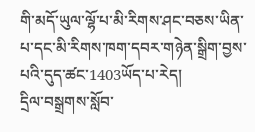གི་མདོ་ཡུལ་ལྷོ་པ་མི་རིགས་ཤང་བཅས་ཡིན་པ་དང་མི་རིགས་ཁག་དབར་གཉེན་སྒྲིག་བྱས་པའི་དུད་ཚང་1403ཡོད་པ་རེད།
དྲིལ་བསྒྲགས་སློབ་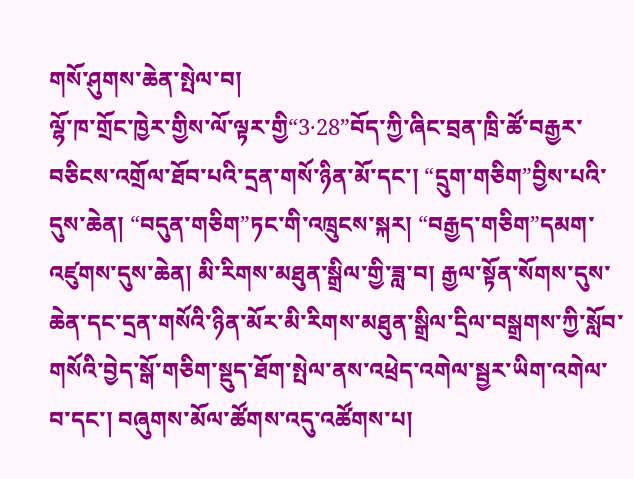གསོ་ཤུགས་ཆེན་སྤེལ་བ།
ལྷོ་ཁ་གྲོང་ཁྱེར་གྱིས་ལོ་ལྟར་གྱི“3·28”བོད་ཀྱི་ཞིང་བྲན་ཁྲི་ཚོ་བརྒྱར་བཅིངས་འགྲོལ་ཐོབ་པའི་དྲན་གསོ་ཉིན་མོ་དང་། “དྲུག་གཅིག”བྱིས་པའི་དུས་ཆེན། “བདུན་གཅིག”ཏང་གི་འཁྲུངས་སྐར། “བརྒྱད་གཅིག”དམག་འཛུགས་དུས་ཆེན། མི་རིགས་མཐུན་སྒྲིལ་གྱི་ཟླ་བ། རྒྱལ་སྟོན་སོགས་དུས་ཆེན་དང་དྲན་གསོའི་ཉིན་མོར་མི་རིགས་མཐུན་སྒྲིལ་དྲིལ་བསྒྲགས་ཀྱི་སློབ་གསོའི་བྱེད་སྒོ་གཅིག་སྡུད་ཐོག་སྤེལ་ནས་འཕྲེད་འགེལ་སྦྱར་ཡིག་འགེལ་བ་དང་། བཞུགས་མོལ་ཚོགས་འདུ་འཚོགས་པ།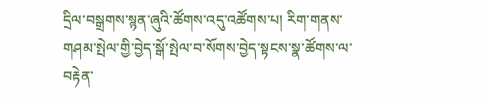དྲིལ་བསྒྲགས་སྙན་ཞུའི་ཚོགས་འདུ་འཚོགས་པ། རིག་གནས་གཤམ་སྤེལ་གྱི་བྱེད་སྒོ་སྤེལ་བ་སོགས་བྱེད་སྟངས་སྣ་ཚོགས་ལ་བརྟེན་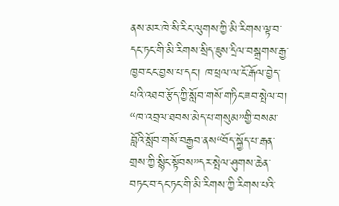ནས་མར་ཁེ་སི་རིང་ལུགས་ཀྱི་མི་རིགས་ལྟ་བ་དང་ཏང་གི་མི་རིགས་སྲིད་ཇུས་དྲིལ་བསྒྲགས་རྒྱ་ཁྱབ་ངང་བྱས་པ་དང་། ཁ་ཕྲལ་ལ་ངོ་རྒོལ་བྱེད་པའི་འཐབ་རྩོད་ཀྱི་སློབ་གསོ་གཏིང་ཟབ་སྤེལ་བ། “ཁ་འབྲལ་ཐབས་མེད་པ་གསུམ”གྱི་བསམ་བློའི་སློབ་གསོ་བརྒྱབ་ནས“བོད་སྐྱོད་པ་རྒན་གྲས་ཀྱི་སྙིང་སྟོབས”དར་སྤེལ་ཤུགས་ཆེན་བཏང་བ་དང་ཏང་གི་མི་རིགས་ཀྱི་རིགས་པའི་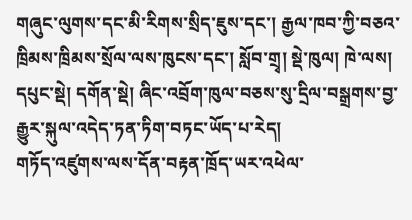གཞུང་ལུགས་དང་མི་རིགས་སྲིད་ཇུས་དང་། རྒྱལ་ཁབ་ཀྱི་བཅའ་ཁྲིམས་ཁྲིམས་སྲོལ་ལས་ཁུངས་དང་། སློབ་གྲྭ། སྡེ་ཁུལ། ཁེ་ལས། དཔུང་སྡེ། དགོན་སྡེ། ཞིང་འབྲོག་ཁུལ་བཅས་སུ་དྲིལ་བསྒྲགས་བྱ་རྒྱུར་སྐུལ་འདེད་ཏན་ཏིག་བཏང་ཡོད་པ་རེད།
གཏོད་འཛུགས་ལས་དོན་བརྟན་ཁྲོད་ཡར་འཕེལ་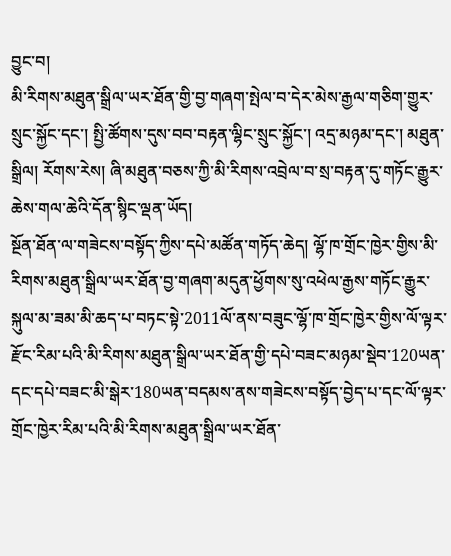བྱུང་བ།
མི་རིགས་མཐུན་སྒྲིལ་ཡར་ཐོན་གྱི་བྱ་གཞག་སྤེལ་བ་དེར་མེས་རྒྱལ་གཅིག་གྱུར་སྲུང་སྐྱོང་དང་། སྤྱི་ཚོགས་དུས་བབ་བརྟན་ལྷིང་སྲུང་སྐྱོང་། འདྲ་མཉམ་དང་། མཐུན་སྒྲིལ། རོགས་རེས། ཞི་མཐུན་བཅས་ཀྱི་མི་རིགས་འབྲེལ་བ་སྲ་བརྟན་དུ་གཏོང་རྒྱུར་ཆེས་གལ་ཆེའི་དོན་སྙིང་ལྡན་ཡོད།
སྔོན་ཐོན་ལ་གཟེངས་བསྟོད་ཀྱིས་དཔེ་མཚོན་གཏོད་ཆེད། ལྷོ་ཁ་གྲོང་ཁྱེར་གྱིས་མི་རིགས་མཐུན་སྒྲིལ་ཡར་ཐོན་བྱ་གཞག་མདུན་ཕྱོགས་སུ་འཕེལ་རྒྱས་གཏོང་རྒྱུར་སྐུལ་མ་ཟམ་མི་ཆད་པ་བཏང་སྟེ་2011ལོ་ནས་བཟུང་ལྷོ་ཁ་གྲོང་ཁྱེར་གྱིས་ལོ་ལྟར་རྫོང་རིམ་པའི་མི་རིགས་མཐུན་སྒྲིལ་ཡར་ཐོན་གྱི་དཔེ་བཟང་མཉམ་སྡེབ་120ཡན་དང་དཔེ་བཟང་མི་སྒེར་180ཡན་བདམས་ནས་གཟེངས་བསྟོད་བྱེད་པ་དང་ལོ་ལྟར་གྲོང་ཁྱེར་རིམ་པའི་མི་རིགས་མཐུན་སྒྲིལ་ཡར་ཐོན་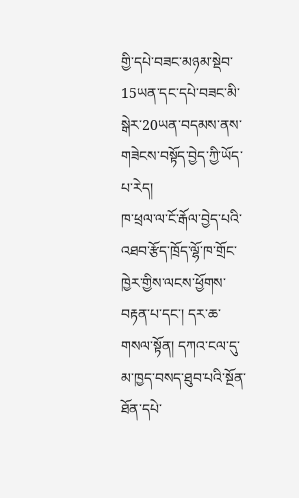གྱི་དཔེ་བཟང་མཉམ་སྡེབ་15ཡན་དང་དཔེ་བཟང་མི་སྒེར་20ཡན་བདམས་ནས་གཟེངས་བསྟོད་བྱེད་ཀྱི་ཡོད་པ་རེད།
ཁ་ཕྲལ་ལ་ངོ་རྒོལ་བྱེད་པའི་འཐབ་རྩོད་ཁྲོད་ལྷོ་ཁ་གྲོང་ཁྱེར་གྱིས་ལངས་ཕྱོགས་བརྟན་པ་དང་། དར་ཆ་གསལ་སྟོན། དཀའ་ངལ་དུ་མ་ཁྱད་བསད་ཐུབ་པའི་སྔོན་ཐོན་དཔེ་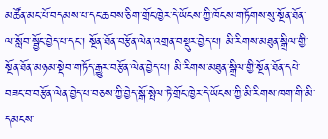མཚོན་མང་པོ་བདམས་པ་དང་ཆབས་ཅིག་གྲོང་ཁྱེར་དེ་ཡོངས་ཀྱི་ཁོངས་གཏོགས་སུ་སྔོན་ཐོན་ལ་སློབ་སྦྱོང་བྱེད་པ་དང་། སྔོན་ཐོན་བརྩོན་ལེན་འགྲན་བསྡུར་བྱེད་པ། མི་རིགས་མཐུན་སྒྲིལ་གྱི་སྔོན་ཐོན་མཉམ་སྡེབ་གཏོད་རྒྱུར་བརྩོན་ལེན་བྱེད་པ། མི་རིགས་མཐུན་སྒྲིལ་གྱི་སྔོན་ཐོན་དཔེ་བཟང་བ་བརྩོན་ལེན་བྱེད་པ་བཅས་ཀྱི་བྱེད་སྒོ་སྤེལ་ཏེ་གྲོང་ཁྱེར་དེ་ཡོངས་ཀྱི་མི་རིགས་ཁག་གི་མི་དམངས་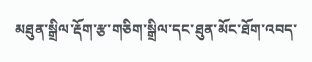མཐུན་སྒྲིལ་རྡོག་རྩ་གཅིག་སྒྲིལ་དང་ཐུན་མོང་ཐོག་འབད་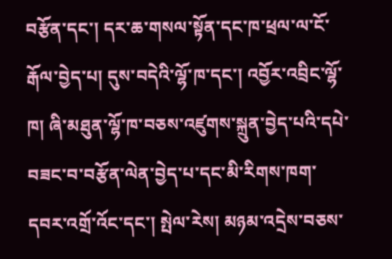བརྩོན་དང་། དར་ཆ་གསལ་སྟོན་དང་ཁ་ཕྲལ་ལ་ངོ་རྒོལ་བྱེད་པ། དུས་བདེའི་ལྷོ་ཁ་དང་། འབྱོར་འབྲིང་ལྷོ་ཁ། ཞི་མཐུན་ལྷོ་ཁ་བཅས་འཛུགས་སྐྲུན་བྱེད་པའི་དཔེ་བཟང་བ་བརྩོན་ལེན་བྱེད་པ་དང་མི་རིགས་ཁག་དབར་འགྲོ་འོང་དང་། སྤེལ་རེས། མཉམ་འདྲེས་བཅས་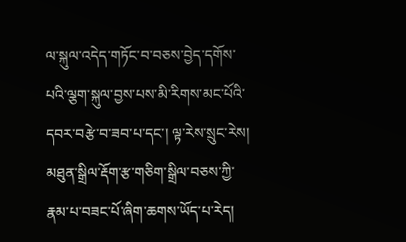ལ་སྐུལ་འདེད་གཏོང་བ་བཅས་བྱེད་དགོས་པའི་ལྕག་སྐུལ་བྱས་པས་མི་རིགས་མང་པོའི་དབར་བརྩེ་བ་ཟབ་པ་དང་། ལྟ་རེས་སྲུང་རེས། མཐུན་སྒྲིལ་རྡོག་རྩ་གཅིག་སྒྲིལ་བཅས་ཀྱི་རྣམ་པ་བཟང་པོ་ཞིག་ཆགས་ཡོད་པ་རེད།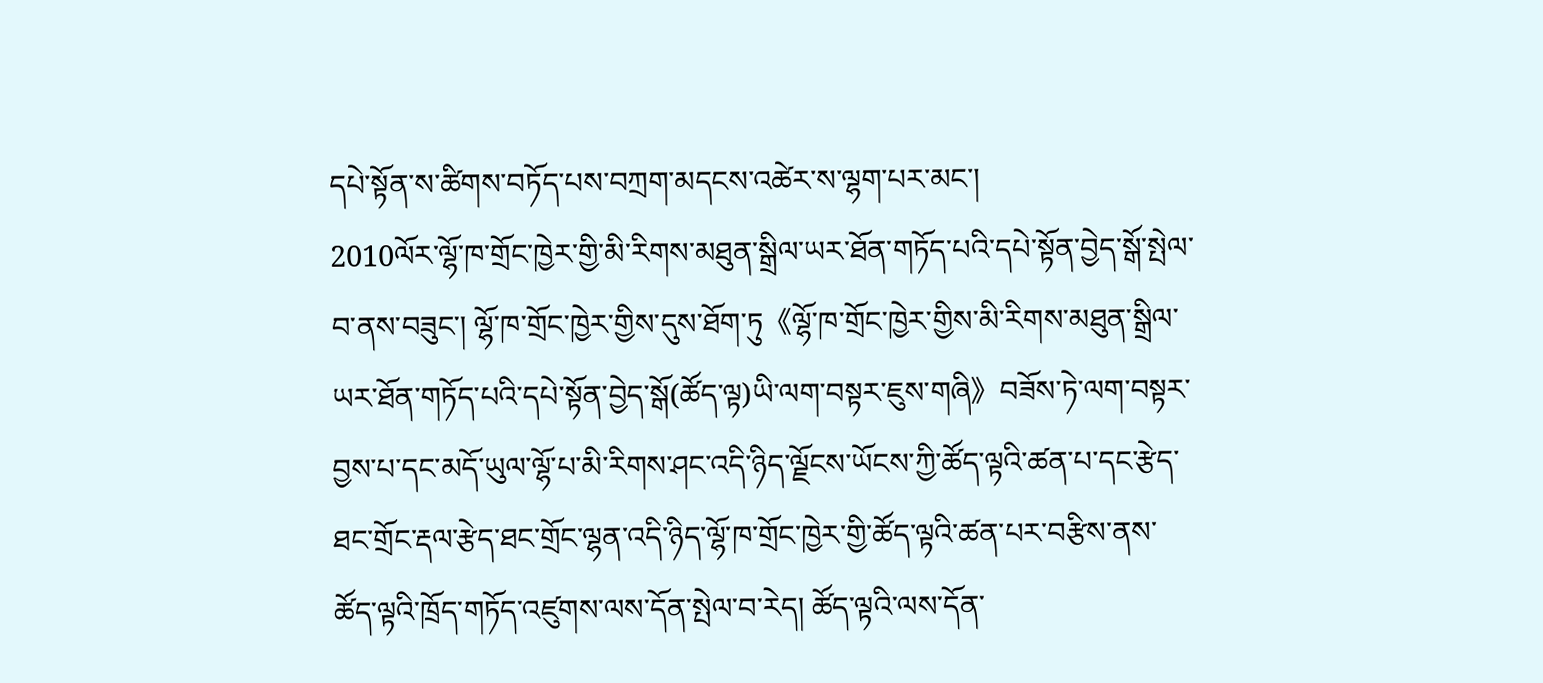དཔེ་སྟོན་ས་ཚིགས་བཏོད་པས་བཀྲག་མདངས་འཚེར་ས་ལྷག་པར་མང་།
2010ལོར་ལྷོ་ཁ་གྲོང་ཁྱེར་གྱི་མི་རིགས་མཐུན་སྒྲིལ་ཡར་ཐོན་གཏོད་པའི་དཔེ་སྟོན་བྱེད་སྒོ་སྤེལ་བ་ནས་བཟུང་། ལྷོ་ཁ་གྲོང་ཁྱེར་གྱིས་དུས་ཐོག་ཏུ《ལྷོ་ཁ་གྲོང་ཁྱེར་གྱིས་མི་རིགས་མཐུན་སྒྲིལ་ཡར་ཐོན་གཏོད་པའི་དཔེ་སྟོན་བྱེད་སྒོ(ཚོད་ལྟ)ཡི་ལག་བསྟར་ཇུས་གཞི》བཟོས་ཏེ་ལག་བསྟར་བྱས་པ་དང་མདོ་ཡུལ་ལྷོ་པ་མི་རིགས་ཤང་འདི་ཉིད་ལྗོངས་ཡོངས་ཀྱི་ཚོད་ལྟའི་ཚན་པ་དང་རྩེད་ཐང་གྲོང་རྡལ་རྩེད་ཐང་གྲོང་ལྷན་འདི་ཉིད་ལྷོ་ཁ་གྲོང་ཁྱེར་གྱི་ཚོད་ལྟའི་ཚན་པར་བརྩིས་ནས་ཚོད་ལྟའི་ཁྲོད་གཏོད་འཛུགས་ལས་དོན་སྤེལ་བ་རེད། ཚོད་ལྟའི་ལས་དོན་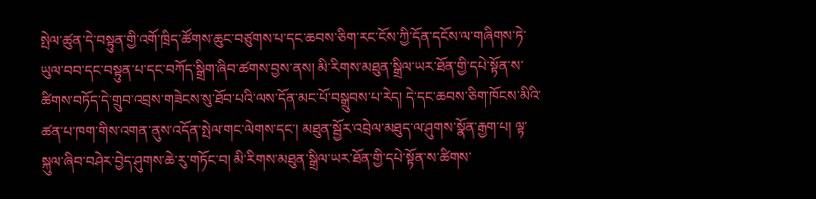སྤེལ་ཚུན་དེ་བསྟུན་གྱི་འགོ་ཁྲིད་ཚོགས་ཆུང་བཙུགས་པ་དང་ཆབས་ཅིག་རང་ངོས་ཀྱི་དོན་དངོས་ལ་གཞིགས་ཏེ་ཡུལ་བབ་དང་བསྟུན་པ་དང་བཀོད་སྒྲིག་ཞིབ་ཚགས་བྱས་ནས། མི་རིགས་མཐུན་སྒྲིལ་ཡར་ཐོན་གྱི་དཔེ་སྟོན་ས་ཚིགས་བཏོད་དེ་གྲུབ་འབྲས་གཟེངས་སུ་ཐོབ་པའི་ལས་དོན་མང་པོ་བསྒྲུབས་པ་རེད། དེ་དང་ཆབས་ཅིག་ཁོངས་མིའི་ཚན་པ་ཁག་གིས་འགན་ནུས་འདོན་སྤེལ་གང་ལེགས་དང་། མཐུན་སྦྱོར་འབྲེལ་མཐུད་ལ་ཤུགས་སྣོན་རྒྱག་པ། ལྟ་སྐུལ་ཞིབ་བཤེར་བྱེད་ཤུགས་ཆེ་རུ་གཏོང་བ། མི་རིགས་མཐུན་སྒྲིལ་ཡར་ཐོན་གྱི་དཔེ་སྟོན་ས་ཚིགས་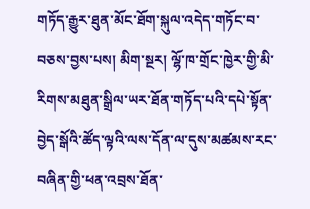གཏོད་རྒྱུར་ཐུན་མོང་ཐོག་སྐུལ་འདེད་གཏོང་བ་བཅས་བྱས་པས། མིག་སྔར། ལྷོ་ཁ་གྲོང་ཁྱེར་གྱི་མི་རིགས་མཐུན་སྒྲིལ་ཡར་ཐོན་གཏོད་པའི་དཔེ་སྟོན་བྱེད་སྒོའི་ཚོད་ལྟའི་ལས་དོན་ལ་དུས་མཚམས་རང་བཞིན་གྱི་ཕན་འབྲས་ཐོན་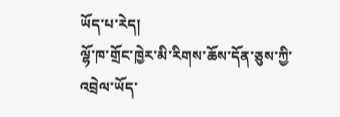ཡོད་པ་རེད།
ལྷོ་ཁ་གྲོང་ཁྱེར་མི་རིགས་ཆོས་དོན་ཅུས་ཀྱི་འབྲེལ་ཡོད་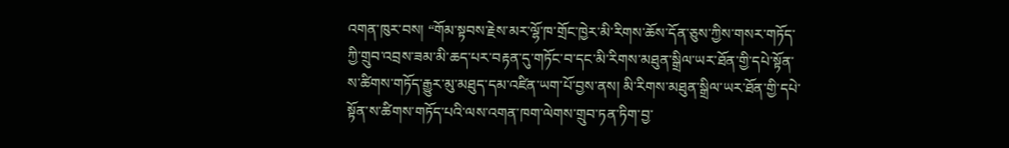འགན་ཁུར་བས། “གོམ་སྟབས་རྗེས་མར་ལྷོ་ཁ་གྲོང་ཁྱེར་མི་རིགས་ཆོས་དོན་ཅུས་ཀྱིས་གསར་གཏོད་ཀྱི་གྲུབ་འབྲས་ཟམ་མི་ཆད་པར་བརྟན་དུ་གཏོང་བ་དང་མི་རིགས་མཐུན་སྒྲིལ་ཡར་ཐོན་གྱི་དཔེ་སྟོན་ས་ཚིགས་གཏོད་རྒྱུར་མུ་མཐུད་དམ་འཛིན་ཡག་པོ་བྱས་ནས། མི་རིགས་མཐུན་སྒྲིལ་ཡར་ཐོན་གྱི་དཔེ་སྟོན་ས་ཚིགས་གཏོད་པའི་ལས་འགན་ཁག་ལེགས་གྲུབ་ཏན་ཏིག་བྱ་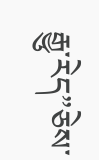རྒྱུ་རེད”ཅེས་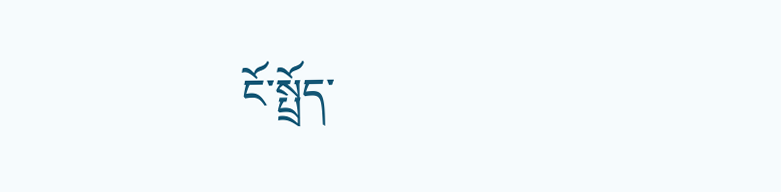ངོ་སྤྲོད་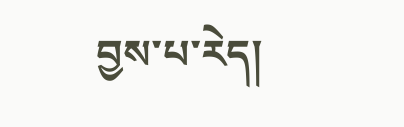བྱས་པ་རེད།